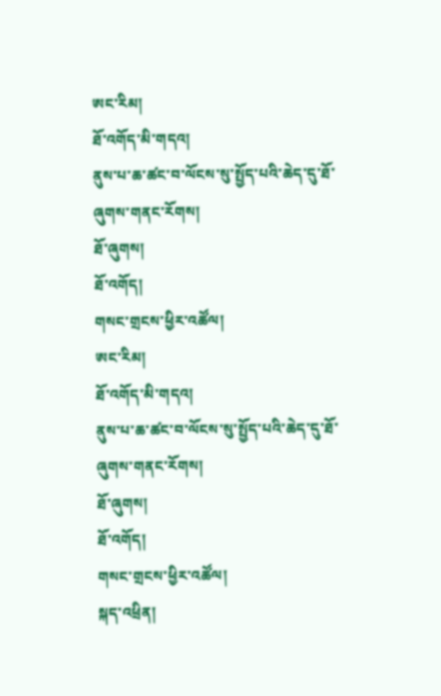ཨང་རིམ།
ཐོ་འགོད་མི་གདའ།
ནུས་པ་ཆ་ཚང་བ་ལོངས་སུ་སྤྱོད་པའི་ཆེད་དུ་ཐོ་ཞུགས་གནང་རོགས།
ཐོ་ཞུགས།
ཐོ་འགོད།
གསང་གྲངས་ཕྱིར་འཚོལ།
ཨང་རིམ།
ཐོ་འགོད་མི་གདའ།
ནུས་པ་ཆ་ཚང་བ་ལོངས་སུ་སྤྱོད་པའི་ཆེད་དུ་ཐོ་ཞུགས་གནང་རོགས།
ཐོ་ཞུགས།
ཐོ་འགོད།
གསང་གྲངས་ཕྱིར་འཚོལ།
སྐད་འཕྲིན།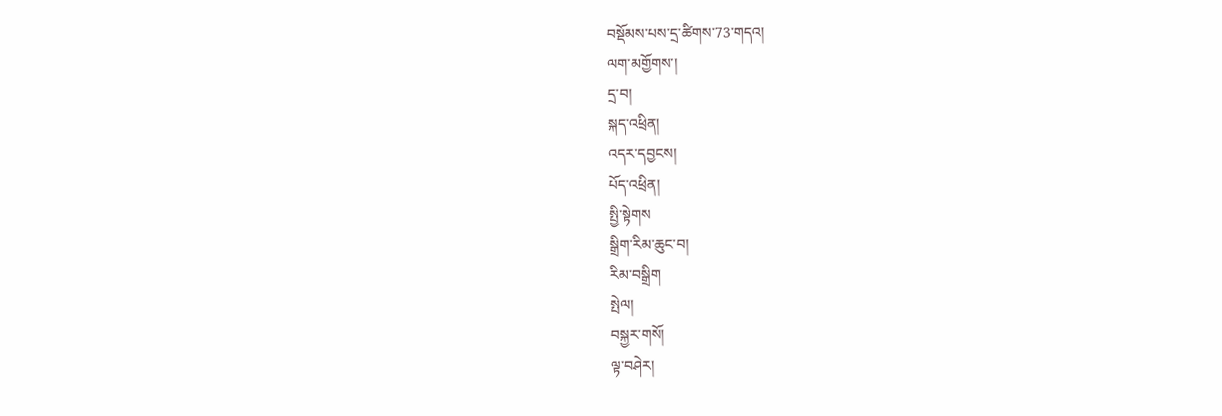བསྡོམས་པས་དྲ་ཚིགས་73་གདའ།
ལག་མགྱོགས་།
དྲ་བ།
སྐད་འཕྲིན།
འདར་དབྱངས།
པོད་འཕྲིན།
སྤྱི་སྟེགས
སྒྲིག་རིམ་ཆུང་བ།
རིམ་བསྒྲིག
སྤེལ།
བསྐྱར་གསོ།
ལྟ་བཤེར།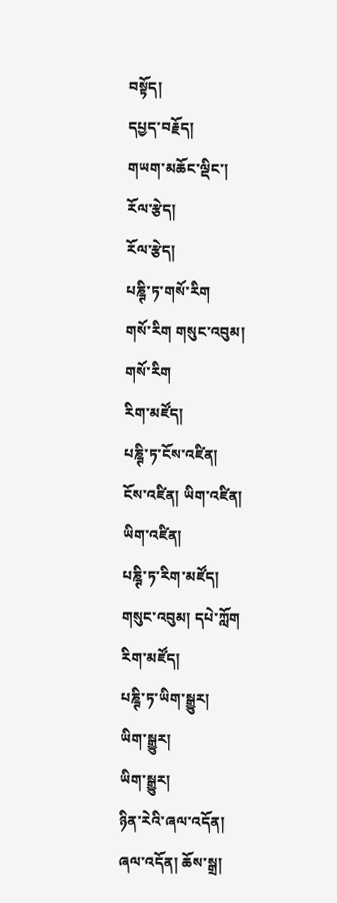བསྟོད།
དཔྱད་བརྗོད།
གཡག་མཆོང་ལྡིང་།
རོལ་རྩེད།
རོལ་རྩེད།
པཎྚི་ཏ་གསོ་རིག
གསོ་རིག གསུང་འབུམ།
གསོ་རིག
རིག་མཛོད།
པཎྚི་ཏ་ངོས་འཛིན།
ངོས་འཛིན། ཡིག་འཛིན།
ཡིག་འཛིན།
པཎྚི་ཏ་རིག་མཛོད།
གསུང་འབུམ། དཔེ་ཀློག
རིག་མཛོད།
པཎྚི་ཏ་ཡིག་སྒྱུར།
ཡིག་སྒྱུར།
ཡིག་སྒྱུར།
ཉིན་རེའི་ཞལ་འདོན།
ཞལ་འདོན། ཆོས་སྒྲ།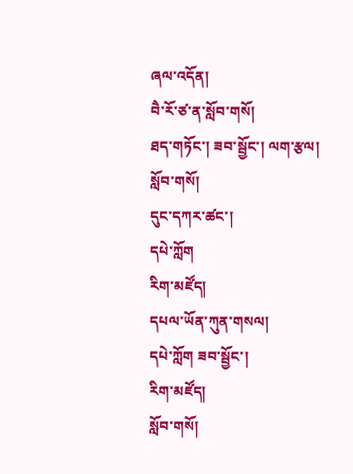ཞལ་འདོན།
བཻ་རོ་ཙ་ན་སློབ་གསོ།
ཐད་གཏོང་། ཟབ་སྦྱོང་། ལག་རྩལ།
སློབ་གསོ།
དུང་དཀར་ཚང་།
དཔེ་ཀློག
རིག་མཛོད།
དཔལ་ཡོན་ཀུན་གསལ།
དཔེ་ཀློག ཟབ་སྦྱོང་།
རིག་མཛོད།
སློབ་གསོ།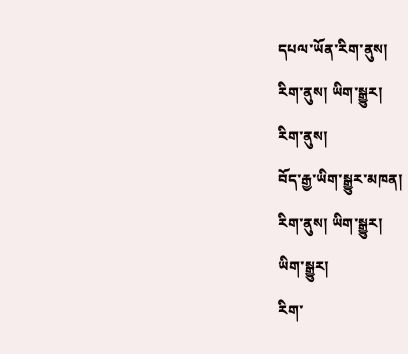དཔལ་ཡོན་རིག་ནུས།
རིག་ནུས། ཡིག་སྒྱུར།
རིག་ནུས།
བོད་རྒྱ་ཡིག་སྒྱུར་མཁན།
རིག་ནུས། ཡིག་སྒྱུར།
ཡིག་སྒྱུར།
རིག་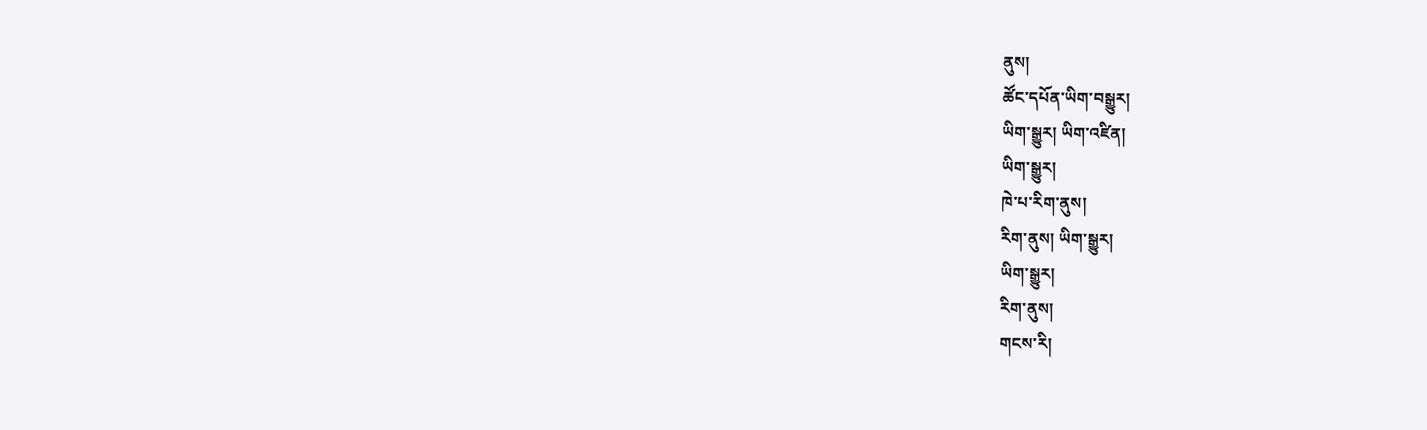ནུས།
ཚོང་དཔོན་ཡིག་བསྒྱུར།
ཡིག་སྒྱུར། ཡིག་འཛིན།
ཡིག་སྒྱུར།
ཁེ་པ་རིག་ནུས།
རིག་ནུས། ཡིག་སྒྱུར།
ཡིག་སྒྱུར།
རིག་ནུས།
གངས་རི།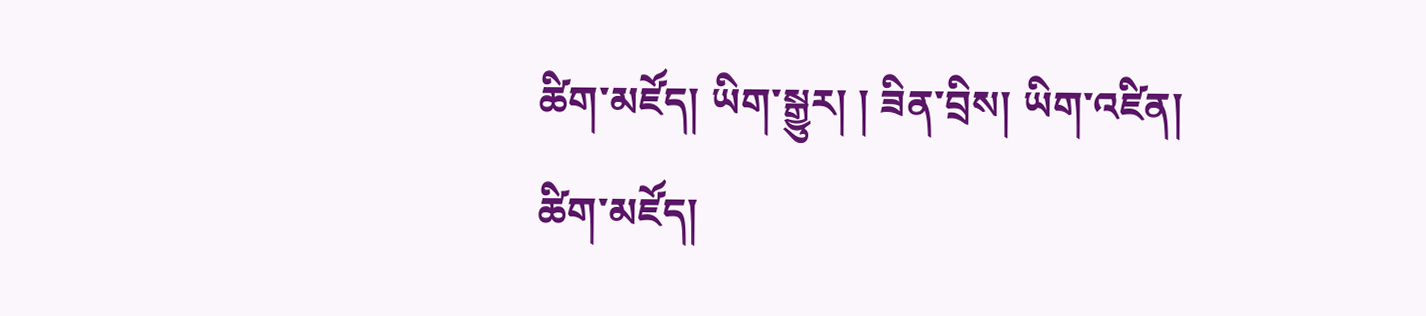ཚིག་མཛོད། ཡིག་སྒྱུར། ། ཟིན་བྲིས། ཡིག་འཛིན།
ཚིག་མཛོད།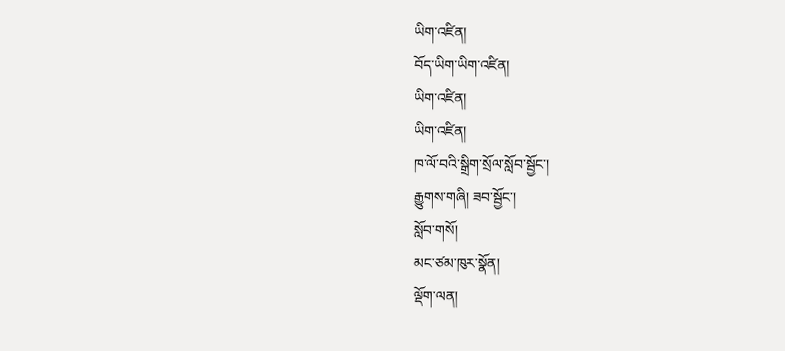ཡིག་འཛིན།
བོད་ཡིག་ཡིག་འཛིན།
ཡིག་འཛིན།
ཡིག་འཛིན།
ཁ་ལོ་བའི་སྒྲིག་སྲོལ་སློབ་སྦྱོང་།
རྒྱུགས་གཞི། ཟབ་སྦྱོང་།
སློབ་གསོ།
མང་ཙམ་ཁུར་སྣོན།
ལྡོག་ལན།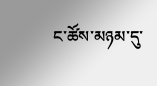ང་ཚོས་མཉམ་དུ་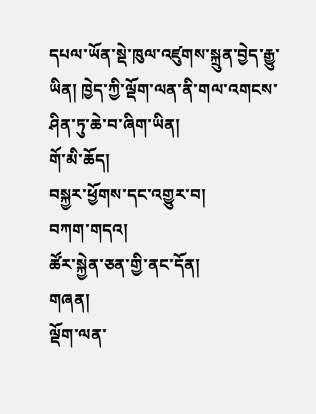དཔལ་ཡོན་སྡེ་ཁུལ་འཛུགས་སྐྲུན་བྱེད་རྒྱུ་ཡིན། ཁྱེད་ཀྱི་ལྡོག་ལན་ནི་གལ་འགངས་ཤིན་ཏུ་ཆེ་བ་ཞིག་ཡིན།
གོ་མི་ཆོད།
བསྐྱར་ཕྱོགས་དང་འགྱུར་བ།
བཀག་གདའ།
ཚོར་སྐྱེན་ཅན་གྱི་ནང་དོན།
གཞན།
ལྡོག་ལན་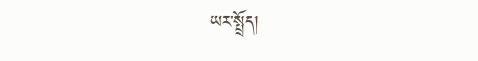ཡར་སྤྲོད།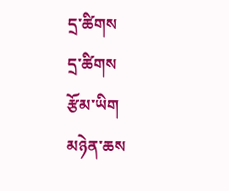དྲ་ཚིགས
དྲ་ཚིགས
རྩོམ་ཡིག
མཉེན་ཆས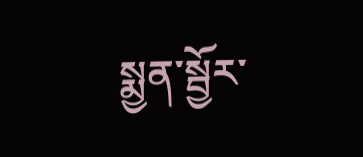སྨྱན་སྦྱོར་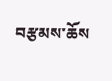བརྩམས་ཆོས